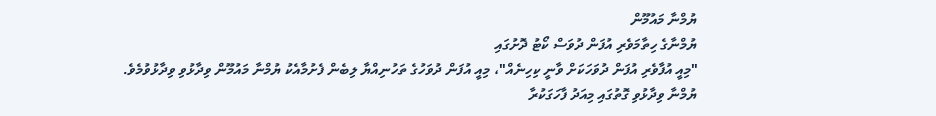ޔުމްނާ މައުމޫން
ޔުމްނާގެ ހިތާމަވެރި އުފަން ދުވަސް ކޯޓު ދޮށުގައި
"މިއީ އުފާވެރި އުފަން ދުވަހަކަށް ވާނީ ކިހިނެއް"، މިއީ އުފަން ދުވަހުގެ ތަހުނިއްޔާ ލިބެން ފެށުމާއެކު ޔުމްނާ މައުމޫން ވިދާޅުވި ވިދާޅުވުމެވެ. ޔުމްނާ ވިދާޅުވި ގޮތުގައި މިއަދު ފާހަގަކުރާ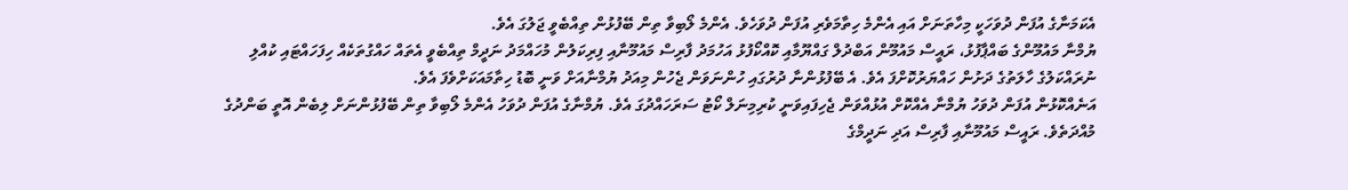އެކަމަނާގެ އުފަން ދުވަހަކީ މިހާތަނަށް އައި އެންމެ ހިތާމަވެރި އުފަން ދުވަހެވެ. އެންމެ ލޯބިވާ ތިން ބޭފުޅުން ތިއްބެވީ ޖަލުގަ އެވެ.
ޔުމްނާ މައުމޫންގެ ބައްޕާފުޅު، ރައީސް މައުމޫން އަބްދުލް ގައްޔޫމާއި ކޮއްކޯފުޅު އަހުމަދު ފާރިސް މައުމޫނާއި ފިރިކަލުން މުހައްމަދު ނަދީމް ތިއްބެވީ އެތައް ހައްގުތަކެއް ހިފަހައްޓައި ކުއްލި ނުރައްކަލުގެ ހާލަތުގެ ދަށުން ހައްޔަރުކޮށްފަ އެވެ. އެ ބޭފުޅުންނާ ދުރުގައި ހުންނަވަން ޖެހުން މިއަދު ޔުމްނާއަށް ވަނީ ބޮޑު ހިތާމައަކަށްވެފަ އެވެ.
އަނެއްކޮޅުން އުފަން ދުވަހު ޔުމްނާ އެއްކޮށް އުޅުއްވަން ޖެހިފައިވަނީ ކުރިމިނަލް ކޯޓު ސަރަހައްދުގަ އެވެ. ޔުމްނާގެ އުފަން ދުވަހު އެންމެ ލޯބިވާ ތިން ބޭފުޅުންނަށް ލިބެން އޮތީ ބަންދުގެ މުއްދަތެވެ. ރައީސް މައުމޫނާއި ފާރިސް އަދި ނަދީމްގެ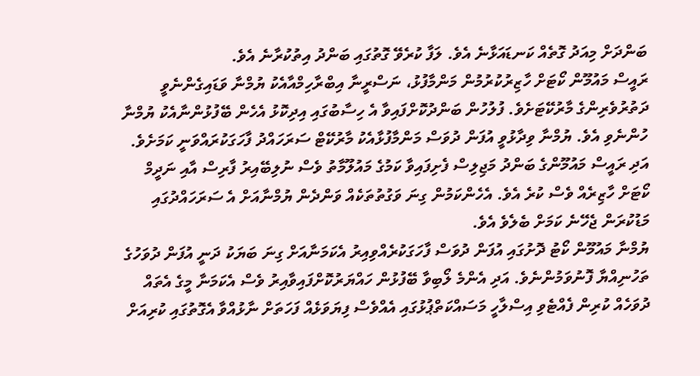ބަންދަށް މިއަދު ގޮތެއް ކަނޑައަޅާނެ އެވެ. ލަފާ ކުރެވޭ ގޮތުގައި ބަންދު އިތުކުރާނެ އެވެ.
ރައީސް މައުމޫން ކޯޓަށް ހާޒިރުކުރުމުން މަންމާފުޅު، ނަސްރީނާ އިބްރާހިމްއާއެކު ޔުމްނާ ވަޑައިގެންނެވީ ދަތުރުވެރިންގެ މާރުކޭޓަށެވެ. ފުލުހުން ބަންދުކޮށްފައިވާ އެ ހިސާބުގައި އިދިކޮޅު އެހެން ބޭފުޅުންނާއެކު ޔުމްނާ ހުންނެވި އެވެ. ޔުމްނާ ވިދާޅުވީ އުފަން ދުވަސް މަންމާފުޅާއެކު މާރުކޭޓް ސަރަހައްދު ފާހަގަކުރައްވަނީ ކަމަށެވެ.
އަދި ރައީސް މައުމޫންގެ ބަންދު މަޖިލިސް ފެށިފައިވާ ކަމުގެ މައުލޫމާތު ވެސް ނުލިބޭއިރު ފާރިސް އާއި ނަދީމް ކޯޓަށް ހާޒިރެއް ވެސް ކުރެ އެވެ. އެހެންކަމުން ގިނަ ވަގުތުތަކެއް ވަންދެން ޔުމްނާއަށް އެ ސަރަހައްދުގައި މަޑުކުރަން ޖެހޭނެ ކަމަށް ބެލެވެ އެވެ.
ޔުމްނާ މައުމޫން ކޯޓު ދޮށުގައި އުފަން ދުވަސް ފާހަގަކުރެއްވިއިރު އެކަމަނާއަށް ގިނަ ބަޔަކު ދަނީ އުފަން ދުވަހުގެ ތަހުނިއްޔާ ފޮނުވަމުންނެވެ. އަދި އެންމެ ލޯބިވާ ބޭފުޅުން ހައްޔަރުކޮށްފައިވާއިރު ވެސް އެކަމަނާ މީގެ އެތައް ދުވަހެއް ކުރިން ފެއްޓެވި އިސްލާހީ މަސައްކަތްޕުޅުގައި އެއްވެސް ފިޔަވަޅެއް ފަހަތަށް ނާޅުއްވާ އެގޮތުގައި ކުރިއަށް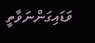ވަޑައިގަންނަވާތީ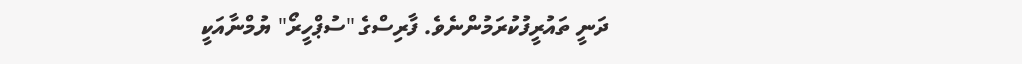ދަނީ ތައުރީފުކުރަމުންނެވެ. ފާރިސްގެ "ސުޕްހީރޯ" ޔުމްނާއަކީ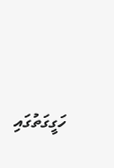ހަގީގަތުގައި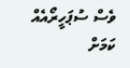ވެސް ސުޕަހީރޯއެއް ކަމަށް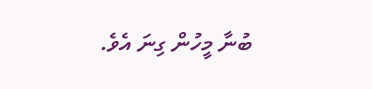ބުނާ މީހުން ގިނަ އެވެ.